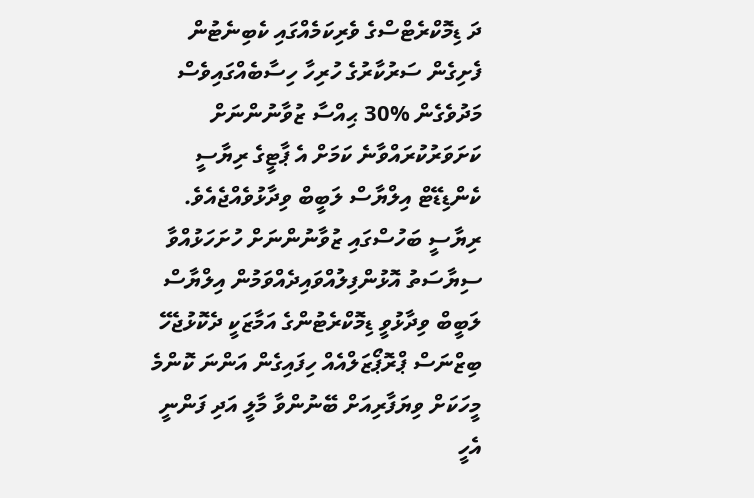ދަ ޑިމޮކްރެޓްސްގެ ވެރިކަމެއްގައި ކެބިނެޓުން ފެށިގެން ސަރުކާރުގެ ހުރިހާ ހިސާބެއްގައިވެސް މަދުވެގެން %30 ޙިއްސާ ޒުވާނުންނަށް ކަށަވަރުކުރައްވާނެ ކަމަށް އެ ޕާޓީގެ ރިޔާސީ ކެންޑިޑޭޓް އިލްޔާސް ލަބީބް ވިދާޅުވެއްޖެއެވެ.
ރިޔާސީ ބަހުސްގައި ޒުވާނުންނަށް ހުށަހަޅުއްވާ ސިޔާސަތު އޮޅުންފިލުއްވައިދެއްވަމުން އިލްޔާސް ލަބީބް ވިދާޅުވީ ޑިމޮކްރެޓުންގެ އަމާޒަކީ ދެކޮޅުޖެހޭ ބިޒްނަސް ޕްރޮޕޯޒަލްއެއް ހިފައިގެން އަންނަ ކޮންމެ މީހަކަށް ވިޔަފާރިއަށް ބޭނުންވާ މާލީ އަދި ފަންނީ އެހީ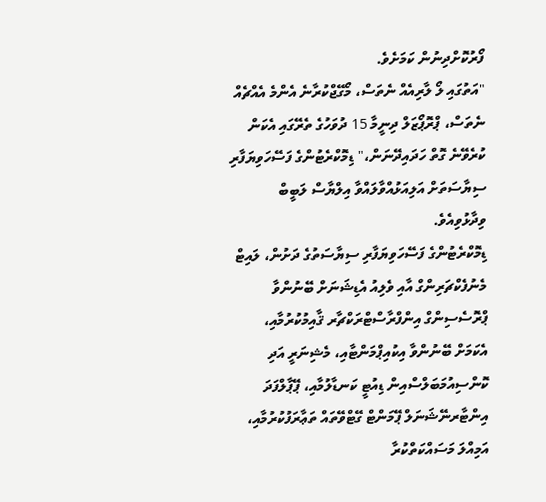ފޯރުކޮށްދިނުން ކަމަށެވެ.
"އަތުގައި ލޯ ލާރިއެއް ނެތަސް، މޯގޭޖްކުރާނެ އެންމެ އެއްޗެއް ނެތަސް، ޕްރޮޕޯޒަލް ދިނީމާ 15 ދުވަހުގެ ތެރޭގައި އެކަން ކުރެވޭނެ ގޮތް ހަދައިދޭނަން،" ޑިމޮކްރެޓުންގެ ފަސޭހަވިޔަފާރި ސިޔާސަތަށް އަލިއަޅުއްވާލައްވާ އިލްޔާސް ލަބީބް ވިދާޅުވިއެވެ.
ޑިމޮކްރެޓުންގެ ފަސޭހަވިޔަފާރި ސިޔާސަތުގެ ދަށުން، ލައިޓް މެނުފެކްޗަރިންގް އާއި ވެލިއު އެޑިޝަނަށް ބޭނުންވާ ޕްރޮސެސިންގް އިންފްރާސްޓްރަކްޗާރ ޤާއިމުކުރުމާއި، އެކަމަށް ބޭނުންވާ އިކުއިޕްމަންޓާއި، މެޝިނަރީ އަދި ކޮންސިއުމަބަލްސްއިން ޑިއުޓީ ކަނޑާލުމާއި، ޕޭޕާލްފަދަ އިންޓާރނޭޝަނަލް ޕޭމަންޓް ގޭޓްވޭތައް ތަޢާރަފުކުރުމާއި، އަމިއްލަ މަސައްކަތްކުރާ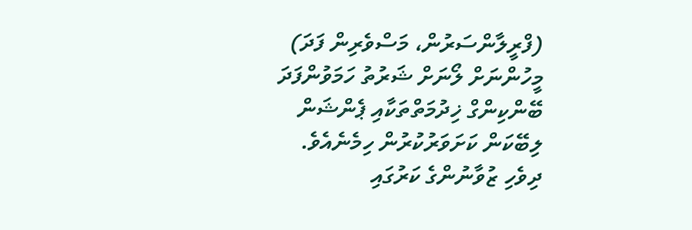(ފްރީލާންސަރުން، މަސްވެރިން ފަދަ) މީހުންނަށް ލޯނަށް ޝަރުތު ހަމަވުންފަދަ ބޭންކިންގް ޚިދުމަތްތަކާއި ޕެންޝަން ލިބޭކަން ކަށަވަރުކުރުން ހިމެނެއެވެ.
ދިވެހި ޒުވާނުންގެ ކަރުގައި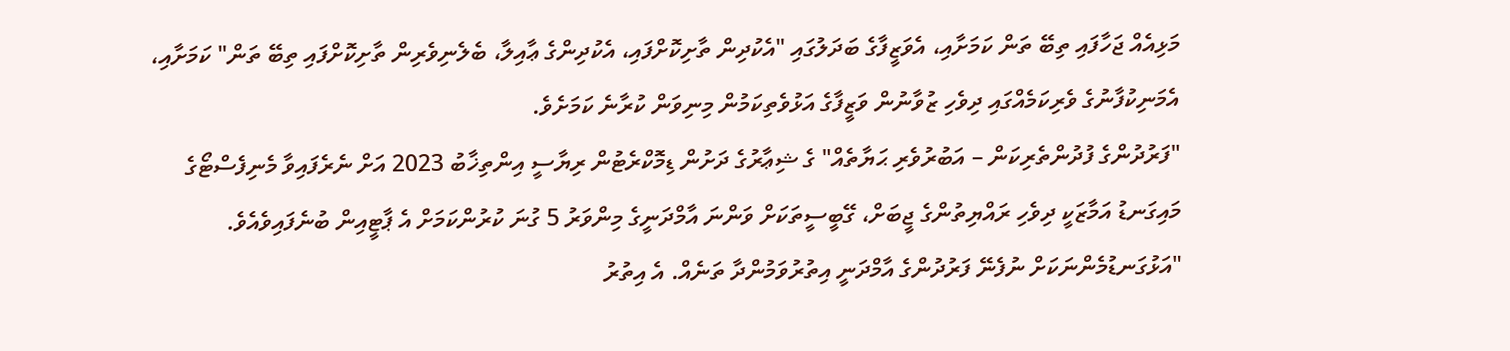މަޅިއެއް ޖަހާފައި ތިބޭ ތަން ކަމަށާއި، އެވަޒީފާގެ ބަދަލުގައި "އެކުދިން ތާށިކޮށްފައި، އެކުދިންގެ ޢާއިލާ، ބެލެނިވެރިން ތާށިކޮށްފައި ތިބޭ ތަން" ކަމަށާއި، އެމަނިކުފާނުގެ ވެރިކަމެއްގައި ދިވެހި ޒުވާނުން ވަޒީފާގެ އަޅުވެތިކަމުން މިނިވަން ކުރާނެ ކަމަށެވެ.
"ފަރުދުންގެ ފުދުންތެރިކަން – އަބުރުވެރި ޙަޔާތެއް" ގެ ޝިޢާރުގެ ދަށުން ޑިމޮކްރެޓުން ރިޔާސީ އިންތިޚާބު 2023 އަށް ނެރެފައިވާ މެނިފެސްޓޯގެ މައިގަނޑު އަމާޒަކީ ދިވެހި ރައްޔިތުންގެ ޖީބަށް، ގޭބީސީތަކަށް ވަންނަ އާމްދަނީގެ މިންވަރު 5 ގުނަ ކުރުންކަމަށް އެ ޕާޓީއިން ބުނެފައިވެއެވެ.
"އަޅުގަނޑުމެންނަކަށް ނުފެނޭ ފަރުދުންގެ އާމްދަނީ އިތުރުވަމުންދާ ތަނެއް. އެ އިތުރު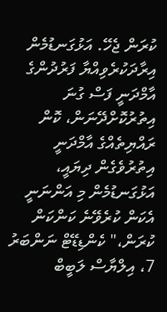ކުރަން ޖެހޭ. އަޅުގަނޑުމެން އިރާދަކުރެވިއްޔާ ފަރުދުންގެ އާމްދަނީ ފަސް ގުނަ އިތުރުކޮށްދޭނަން، ކޮން ރައްޔިތެއްގެ އާމްދަނީ އިތުރުވެގެން ދިޔައީ، އަޅުގަނޑުމެން މި އަންނަނީ އެކަން ކުރެވޭނެ ކަންކަން ކުރަން،" ކެންޑިޑޭޓް ނަންބަރު 7، އިލްޔާސް ލަބީބް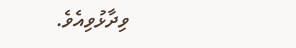ވިދާޅުވިއެވެ.